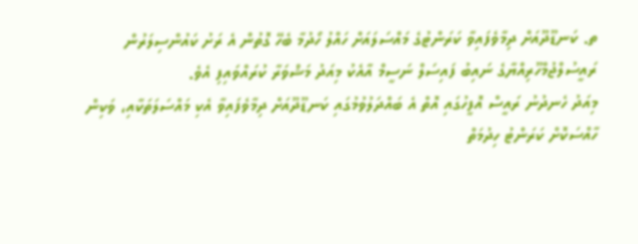ތ. ކަނޑޫދޫއަށް ދިމާވެފައިވާ ކަރަންޓުގެ މައްސަލައަށް ހައްލު ހޯދުމާ ބެހޭ ގޮތުން އެ ރަށު ކައުންސިލަރުން ރައީސުލްޖުމްހޫރިއްޔާގެ ނައިބު ފައިސަލް ނަސީމް އާއެކު މިއަދު މަޝްވަރާ ކުރައްވައިފި އެވެ.
މިއަދު ހެނދުނު ރައީސް އޮފީހުގައި އޮތް އެ ބައްދަލުވުމުގައި ކަނޑޫދޫއަށް ދިމާވެފައިވާ އެކި މައްސަލަތަކާއި، ވަކިން ހާއްސަކޮށް ކަރަންޓު ހިދުމަތް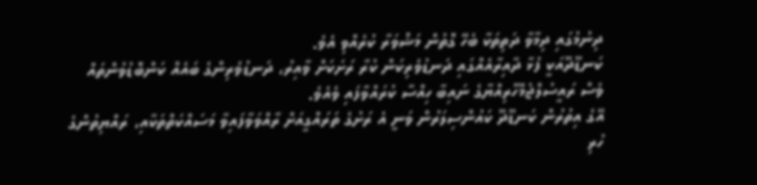ދިނުމުގައި ދިމާވާ ދަތިތަކާ ބެހޭ ގޮތުން މަޝްވަރާ ކުރެއްވި އެވެ.
ކަނޑޫދޫއަކީ ފުޅާ ދާއިރާއެއްގައި ދަނޑުވެރިކަން ކުރާ ރަށަކަށް ވާއިރު، ދަނޑުވެރިންގެ ބައެއް ކަންބޮޑުވުންތައް ވެސް ރައީސުލްޖުމްހޫރިއްޔާގެ ނައިބާ ހިއްސާ ކުރައްވާފައި ވެއެވެ.
އޭގެ އިތުރުން ކަނޑޫދޫ ކައުންސިލަރުން ވަނީ އެ ރަށުގެ ތަރައްގީއަށް ރާއްވަވާފައިވާ މަސައްކަތްތަކާއި، ރައްޔިތުންގެ ހުރި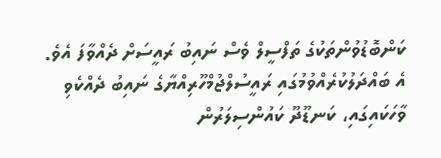ކަންބޮޑުވުންތަކުގެ ތަފްސީލް ވެސް ނައިބު ރައީސަށް ދެއްވާފަ އެވެ.
އެ ބައްދަލުކުރެއްވުމުގައި ރައީސުލްޖުމްހޫރިއްޔާގެ ނައިބު ދެއްކެވި ވާހަކައިގައި، ކަނޑޫދޫ ކައުންސިލަރުން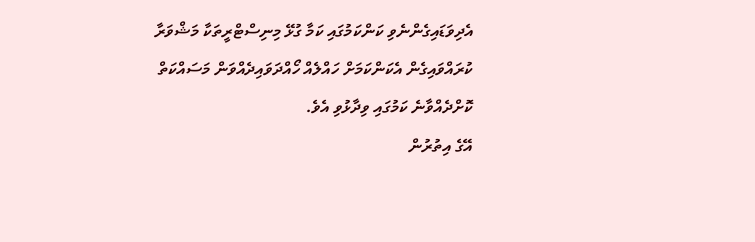އެދިވަޑައިގެންނެވި ކަންކަމުގައި ކަމާ ގުޅޭ މިނިސްޓްރީތަކާ މަޝްވަރާ ކުރައްވައިގެން އެކަންކަމަށް ހައްލެއް ހޯއްދަވައިދެއްވަން މަސައްކަތް ކޮށްދެއްވާނެ ކަމުގައި ވިދާޅުވި އެވެ.
އޭގެ އިތުރުން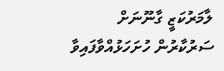ލާމަރުކަޒީ ގާނޫނަށް ސަރުކާރުން ހުށަހަޅުއްވާފައިވާ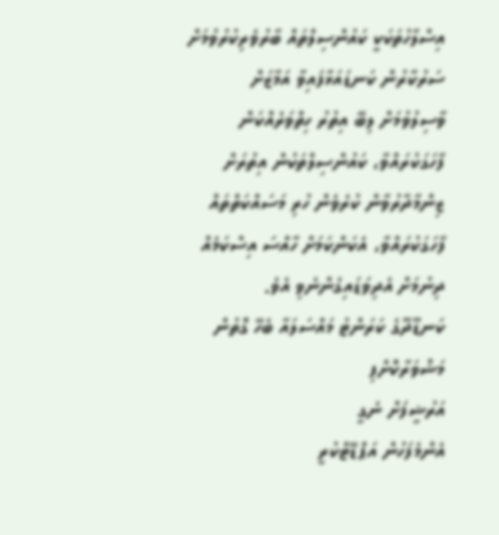އިސްލާހުތަކަކީ ކައުންސިލްތައް ބާރުވެރިކުރުވުމަށް ސަރުކާރުން ކަނޑައަޅާފައިވާ އަމާޒަށް ވާސިލުވުމަށް ލިބޭ އިތުރު ހިތްވަރެއްކަން ފާހަގަކުރައްވާ، ކައުންސިލްތަކުން އިތުރަށް ޒިންމާދާރުވާން ކުރެވެން ހުރި މަސައްކަތްތައް ފާހަގަކުރައްވާ، އެކަންކަމަށް ހާއްސަ އިސްކަމެއް ދިނުމަށް އެދިވަޑައިގެންނެވި އެވެ.
ކަނޑޫދޫގެ ކަރަންޓު މައްސަލައާ ބެހޭ ގޮތުން މަޝްވަރާކޮށްފި
އަރުޝީފަށް ނެގީ
އެންމެފަހުން އަޕްޑޭޓްކުރީ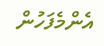އެންމެފަހުން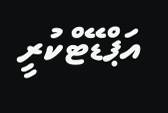އަޕްޑޭޓްކުރީ